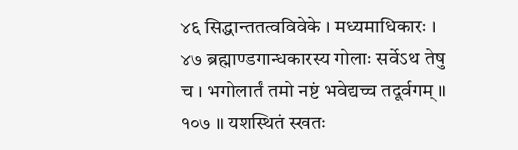४६ सिद्धान्ततत्वविवेके । मध्यमाधिकारः । ४७ ब्रह्माण्डगान्धकारस्य गोलाः सर्वेऽथ तेषु च । भगोलार्तं तमो नष्टं भवेद्यच्च तदूर्वगम् ॥ १०७ ॥ यशस्थितं स्खतः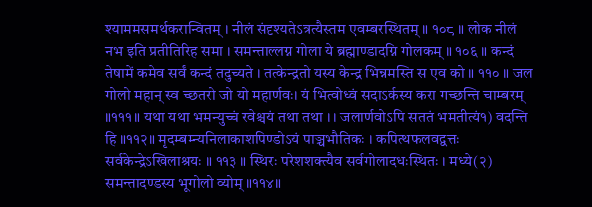श्याममसमर्थकरान्वितम् । नीलं संदृश्यतेऽत्रत्यैस्तम एवम्बरस्थितम् ॥ १०८ ॥ लोक नीलं नभ इति प्रतीतिरिह समा । समन्ताल्लग्न गोला ये ब्रह्माण्डादग्नि गोलकम् ॥ १०६ ॥ कन्दं तेषामें कमेव सर्वं कन्दं तदुच्यते । तत्केन्द्रतो यस्य केन्द्र भिन्नमस्ति स एव को ॥ ११० ॥ जल गोलो महान् स्व च्छतरो जो यो महार्णवः। यं भित्वोध्वं सदाऽर्कस्य करा गच्छन्ति चाम्बरम् ॥१११॥ यथा यथा भमन्युच्चं रवेश्चयं तथा तथा । । जलार्णवोऽपि सततं भमतीत्यं१) वदन्ति हि ॥११२॥ मृदम्बम्न्यनिलाकाशपिण्डोऽयं पाञ्चभौतिकः । कपित्थफलवद्वत्तः सर्वकेन्द्रेऽखिलाश्रयः ॥ ११३ ॥ स्थिरः परेशशक्त्यैव सर्वगोलादधःस्थितः । मध्ये(२) समन्तादण्डस्य भूगोलो व्योम् ॥११४॥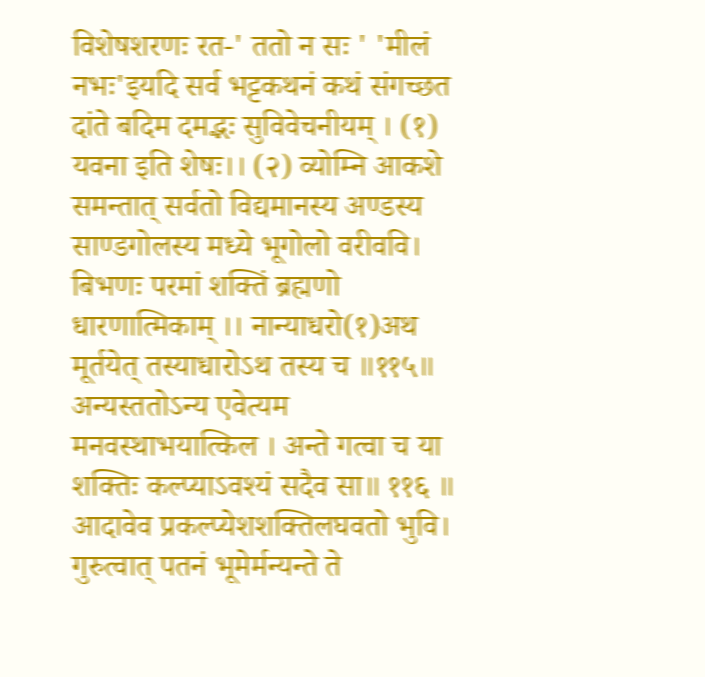विशेषशरणः रत-' ततो न सः ' 'मीलं नभः'इयदि सर्व भट्टकथनं कथं संगच्छत दांते बदिम दमद्भः सुविवेचनीयम् । (१) यवना इति शेषः।। (२) व्योम्नि आकशे समन्तात् सर्वतो विद्यमानस्य अण्डस्य साण्डगोलस्य मध्ये भूगोलो वरीववि। बिभणः परमां शक्तिं ब्रह्मणो धारणात्मिकाम् ।। नान्याधरो(१)अथ मूर्तयेत् तस्याधारोऽथ तस्य च ॥११५॥ अन्यस्ततोऽन्य एवेत्यम मनवस्थाभयात्किल । अन्ते गत्वा च या शक्तिः कल्प्याऽवश्यं सदैव सा॥ ११६ ॥ आदावेव प्रकल्प्येशशक्तिलघवतो भुवि। गुरुत्वात् पतनं भूमेर्मन्यन्ते ते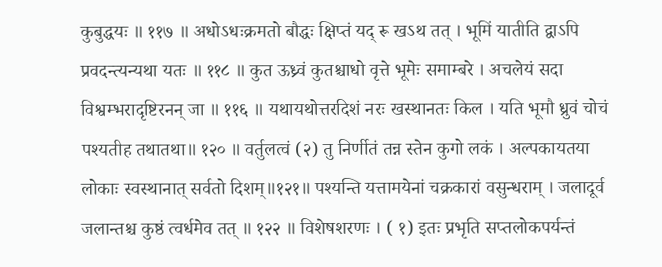कुबुद्धयः ॥ ११७ ॥ अधोऽधःक्रमतो बौद्धः क्षिप्तं यद् रू खऽथ तत् । भूमिं यातीति द्वाऽपि प्रवदन्त्यन्यथा यतः ॥ ११८ ॥ कुत ऊध्र्वं कुतश्चाधो वृत्ते भूमेः समाम्बरे । अचलेयं सदा विश्वम्भरादृष्टिरनन् जा ॥ ११६ ॥ यथायथोत्तरदिशं नरः खस्थानतः किल । यति भूमौ ध्रुवं चोचं पश्यतीह तथातथा॥ १२० ॥ वर्तुलत्वं (२) तु निर्णीतं तन्न स्तेन कुगो लकं । अल्पकायतया लोकाः स्वस्थानात् सर्वतो दिशम्॥१२१॥ पश्यन्ति यत्तामयेनां चक्रकारां वसुन्धराम् । जलादूर्व जलान्तश्च कुष्ठं त्वर्धमेव तत् ॥ १२२ ॥ विशेषशरणः । ( १) इतः प्रभृति सप्तलोकपर्यन्तं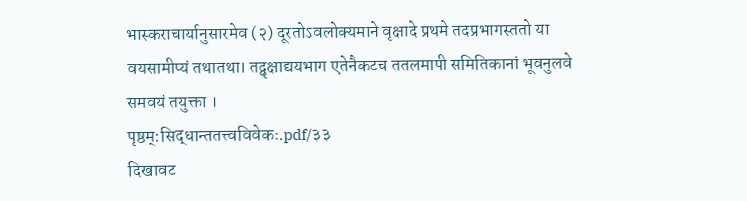भास्कराचार्यानुसारमेव (२) दूरतोऽवलोक्यमाने वृक्षादे प्रथमे तदप्रभागस्ततो या वयसामीप्यं तथातथा। तद्वृक्षाद्ययभाग एतेनैकटच ततलमापी समितिकानां भूवनुलवे समवयं तयुक्ता ।
पृष्ठम्:सिद्धान्ततत्त्वविवेकः.pdf/३३
दिखावट